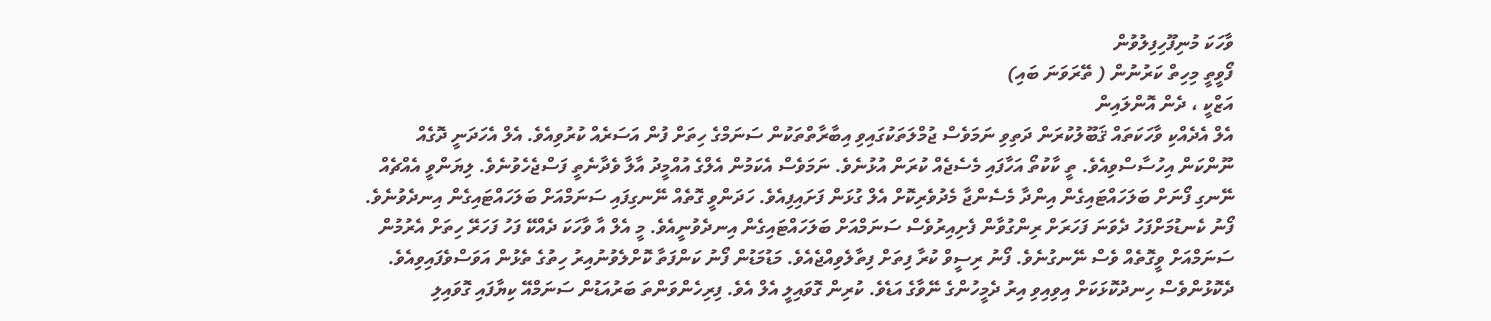ވާހަކަ މުނިފޫހިފިލުވުން
ފޯވީތީ މިހިތް ކަރުނުން ( ތޭރަވަނަ ބައި)
އަޒްކީ ، ދެން އޮންލައިން
އެލް އެދެއްކި ވާހަކަތައް ޤަބޫލުކުރަން ދަތިވި ނަމަވެސް ޖުމްލަތަކުގައިވި އިބާރާތްތަކުން ސަނަމްގެ ހިތަށް ފުން އަސަރެއް ކުރުވިއެވެ. އެލް އެހަދަނީ ދޮގެއް ނޫންކަން އިހުސާސްވިއެވެ. ތީ ކާކުތޯ އަހާފައި މެސެޖެއް ކުރަން އުޅުނެވެ. ނަމަވެސް އެކަމުން އެލްގެ އުއްމީދު އާލާ ވެދާނެތީ ފަސްޖެހެވުނެވެ. ލިޔަންވީ އެއްޗެއް ނޭނގި ފޯނަށް ބަލަހައްޓައިގެން އިންދާ މެސެންޖާ މެދުވެރިކޮށް އެލް ގުޅަން ފަށައިފިއެވެ. ހަދަންވީ ގޮތެއް ނޭނގިފައި ސަނަމްއަށް ބަލަހައްޓައިގެން އިނދެވުނެވެ. ފޯނު ކެނޑުމަށްފަހު ދެވަނަ ފަހަރަށް ރިންގުވާން ފެށިއިރުވެސް ސަނަމްއަށް ބަލަހައްޓައިގެން އިނދެވުނީއެވެ. މީ އެލް އާ ވާހަކަ ދެއްކޭ ފަހު ފަހަރޭ ހިތަށް އެރުމުން ސަނަމްއަށް ވީގޮތެއް ވެސް ނޭނގުނެވެ. ފޯނު ރިސީވް ކުރާ ފިތަށް ފިތާލެވިއްޖެއެވެ. މަޑުމަޑުން ފޯނު ކަންފަތާ ކޮށްލެވުނުއިރު ހިތުގެ ތެޅުން އަވަސްވެފައިވިއެވެ. ދެކޮޅުންވެސް ހިނދުކޮޅަކަށް އިވިއިވި އިރު ދެމީހުންގެ ނޭވާގެ އަޑެވެ. ކުރިން ގޮވައިލީ އެލް އެވެ. ފިރިހެންވަންތަ ބަރުއަޑުން ސަނަމްއޭ ކިޔާފައި ގޮވައިލި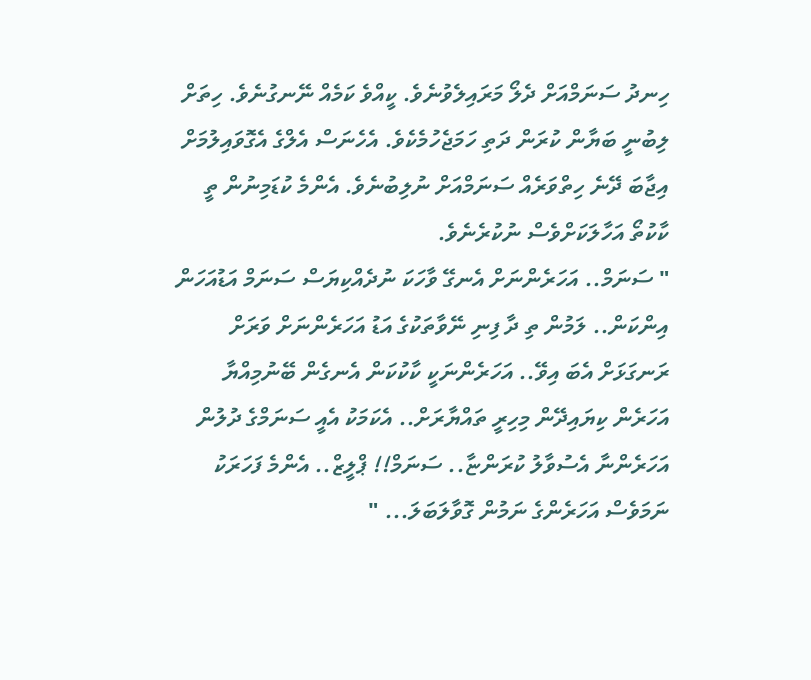ހިނދު ސަނަމްއަށް ދެލޯ މަރައިލެވުނެވެ. ކީއްވެ ކަމެއް ނޭނގުނެވެ. ހިތަށް ލިބުނީ ބަޔާން ކުރަން ދަތި ހަމަޖެހުމެކެވެ. އެހެނަސް އެލްގެ އެގޮވައިލުމަށް އިޖާބަ ދޭނެ ހިތްވަރެއް ސަނަމްއަށް ނުލިބުނެވެ. އެންމެ ކުޑަމިނުން ތީ ކާކުތޯ އަހާލަކަށްވެސް ނުކުރެނެވެ.
" ސަނަމް.. އަހަރެންނަށް އެނގޭ ވާހަކަ ނުދެއްކިޔަސް ސަނަމް އަޑުއަހަން އިންކަން.. ލަމުން ތި ދާ ފިނި ނޭވާތަކުގެ އަޑު އަހަރެންނަށް ވަރަށް ރަނގަޅަށް އެބަ އިވޭ.. އަހަރެންނަކީ ކާކުކަން އެނގެން ބޭނުމިއްޔާ އަހަރެން ކިޔައިދޭން މިހިރީ ތައްޔާރަށް.. އެކަމަކު އެއީ ސަނަމްގެ ދުލުން އަހަރެންނާ އެސުވާލު ކުރަންޏާ.. ސަނަމް!! ޕްލީޒް.. އެންމެ ފަހަރަކު ނަމަވެސް އަހަރެންގެ ނަމުން ގޮވާލަބަލަ... "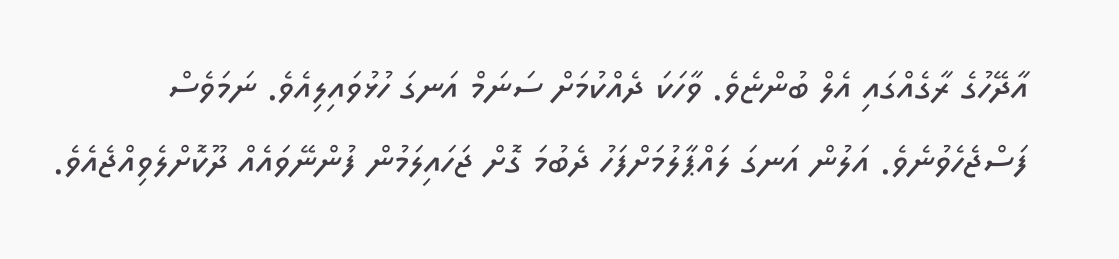އާދޭހުގެ ރާގެއްގައި އެލް ބުންޏެވެ. ވާހަކަ ދެއްކުމަށް ސަނަމް އަނގަ ހުޅުވައިލިއެވެ. ނަމަވެސް ފަސްޖެހެވުނެވެ. އަލުން އަނގަ ލައްޕާލުމަށްފަހު ދެބުމަ ގޮށް ޖަހައިލަމުން ފުންނޭވައެއް ދޫކޮށްލެވިއްޖެއެވެ.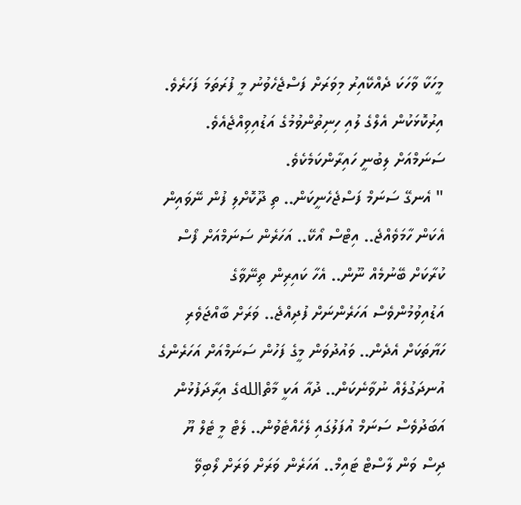މީހަކާ ވާހަކަ ދެއްކޭއިރު މިވަރަށް ފަސްޖެހެވުނު މީ ފުރަތަމަ ފަހަރެވެ. އިރުކޮޅަކުން އެލްގެ ލުއި ހިނިތުންވުމުގެ އަޑުއިވިއްޖެއެވެ. ސަނަމްއަށް ލިބުނީ ހައިރާންކަމެކެވެ.
" އެނގޭ ސަނަމް ފަސްޖެހެނީކަން.. ތި ދޫކޮށްލި ފުން ނޭވައިން އެކަން ހާމަވެއްޖެ.. އިޓްސް އޯކޭ.. އަހަރެން ސަނަމްއަށް ފޯސް ކުރާކަށް ބޭނުމެއް ނޫން.. އެހާ ކައިރިން ތިނޭވާގެ އަޑުއިވުމުންވެސް އަހަރެންނަށް ފުދިއްޖެ.. ވަރަށް ބާއްޖަވެރި ހަޔާތަކަށް އެދެން.. ވައުދުވަން މީގެ ފަހުން ސަނަމްއަށް އަހަރެންގެ އުނދަގުލެއް ނުވާނެކަން.. ދުއާ އަކީ މާތްاللهގެ އިރާދަފުޅުން އަބަދުވެސް ސަނަމް އުފަލުގައި ލެހެއްޓެވުން.. ލެޓް މީ ޓެލް ޔޫ ދިސް ވަން ލާސްޓް ޓައިމް.. އަހަރެން ވަރަށް ވަރަށް ލޯބިވޭ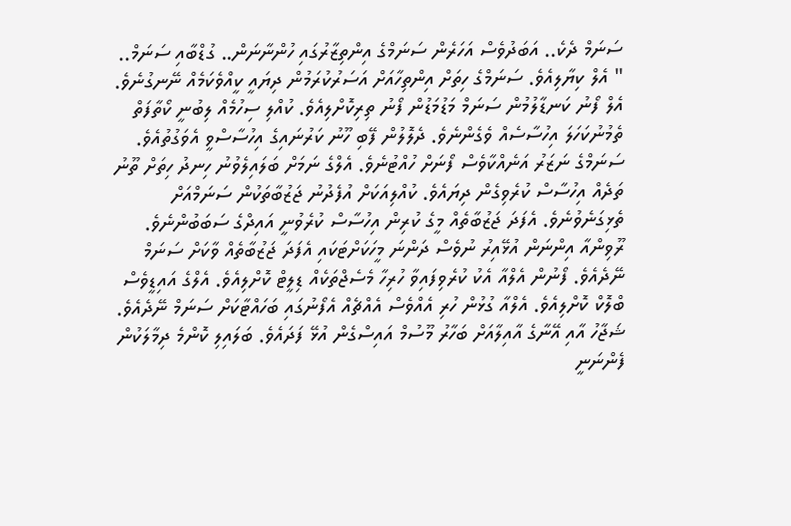ސަނަމް ދެކެ.. އަބަދުވެސް އަހަރެން ސަނަމްގެ އިންތިޒާރުގައި ހުންނާނަން.. ގުޑްބާއި ސަނަމް.. " އެލް ކިޔާލިއެވެ. ސަނަމްގެ ހިތަށް އިންތިހާއަށް އަސަރުކުރަމުން ދިޔައީ ކީއްވެކަމެއް ނޭނގުނެވެ. އެލް ފޯނު ކަނޑާލުމުން ސަނަމް މަޑުމަޑުން ފޯނު ތިރިކޮށްލިއެވެ. ކުއްލި ސިހުމެއް ލިބުނީ ކޯތާފަތް ތެމުނުކަހަލަ އިހުސާސެއް ވެގެންނެވެ. ދެލޮލުން ފޭބި ހޫނު ކަރުނައިގެ އިހުސާސްވީ އެވަގުތުއެވެ. ސަނަމްގެ ނަޒަރު އަނެއްކާވެސް ފޯނަށް ހުއްޓުނެވެ. އެލްގެ ނަމަށް ބަލައިލެވުނު ހިނދު ހިތަށް ތޫނު ތަދެއް އިހުސާސް ކުރެވިގެން ދިޔައެވެ. ކުއްލިއަކަށް އުފެދުނު ޖަޒުބާތަކުން ސަނަމްއަށް ތެޅިގަނެވުނެވެ. އެފަދަ ޖަޒުބާތެއް މީގެ ކުރިން އިހުސާސް ކުރެވުނީ އައިދްގެ ސަބަބުންނެވެ. ރޫވިންއާ އިންނަން އުޅޭއިރު ނުވެސް ދަންނަ މީހަކަށްޓަކައި އެފަދަ ޖަޒުބާތެއް ވާކަށް ސަނަމް ނޭދެއެވެ. ފޯނުން އެލްއާ އެކު ކުރެވިފައިވާ ހުރިހާ މެސެޖްތަކެއް ޑިލީޓް ކޮށްލިއެވެ. އެލްގެ އައިޑީވެސް ބްލޮކް ކޮށްލިއެވެ. އެލްއާ ގުޅުން ހުރި އެއްވެސް އެއްޗެއް އެފޯނުގައި ބަހައްޓާކަށް ސަނަމް ނޭދެއެވެ.
ޝަޖާހު އާއި އޭނާގެ އާއިލާއަށް ބަހާރު މޫސުމް އައިސްގެން އުޅޭ ފަދައެވެ. ބަލައިލި ކޮންމެ ދިމާލަކުން ފެންނަނީ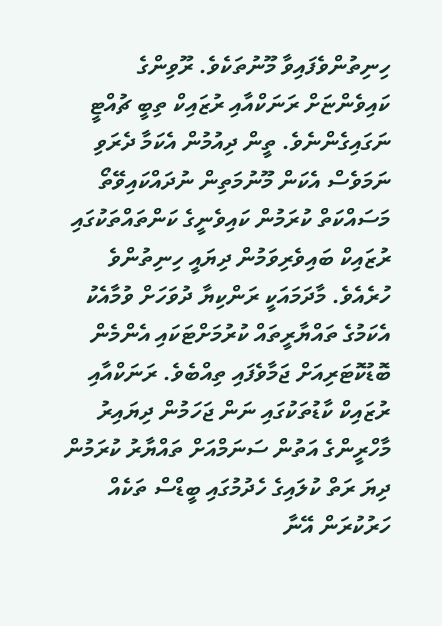ހިނިތުންވެފައިވާ މޫނުތަކެވެ. ރޫވިންގެ ކައިވެންޏަށް ރަނަކްއާއި ރުޒައިކް ތިބީ ޗުއްޓީ ނަގައިގެންނެވެ. ތީން ދިއުމުން އެކަމާ ދެރަވި ނަމަވެސް އެކަން މޫނުމަތިން ނުދައްކައިވޭތޯ މަސައްކަތް ކުރަމުން ކައިވެނީގެ ކަންތައްތަކުގައި ރުޒައިކް ބައިވެރިވަމުން ދިޔައީ ހިނިތުންވެ ހުރެއެވެ. މާދަމައަކީ ރަންކިޔާ ދުވަހަށް ވުމާއެކު އެކަމުގެ ތައްޔާރީތައް ކުރުމަށްޓަކައި އެންމެން ބޮޑުކޮޓަރިއަށް ޖަމާވެފައި ތިއްބެވެ. ރަނަކްއާއި ރުޒައިކް ކާޑުތަކުގައި ނަން ޖަހަމުން ދިޔައިރު މާހްރީންގެ އަތުން ސަނަމްއަށް ތައްޔާރު ކުރަމުން ދިޔަ ރަތް ކުލައިގެ ހެދުމުގައި ބީޑްސް ތަކެއް ހަރުކުރަން އޭނާ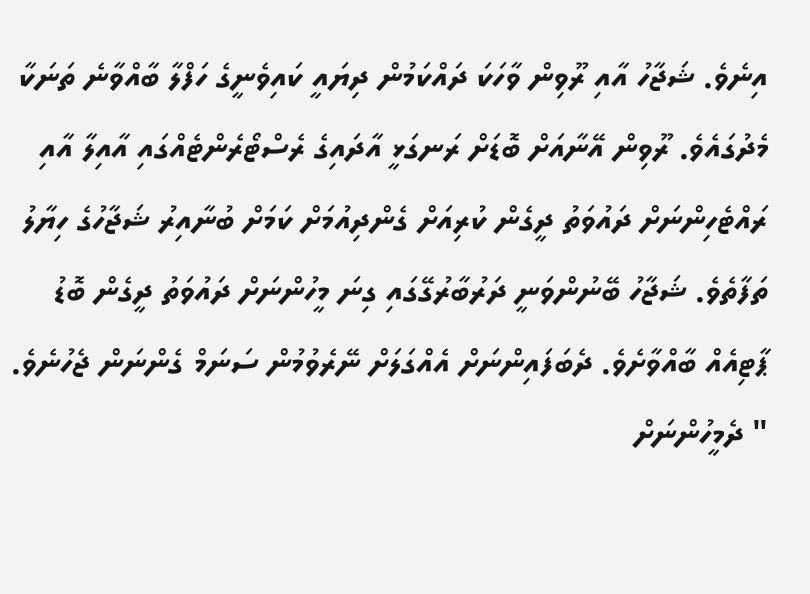އިނެވެ. ޝަޖާހު އާއި ރޫވިން ވާހަކަ ދައްކަމުން ދިޔައީ ކައިވެނީގެ ހަފްލާ ބާއްވާނެ ތަނަކާ މެދުގައެވެ. ރޫވިން އޭނާއަށް ބޮޑަށް ރަނގަޅީ އާދައިގެ ރެސްޓޯރެންޓެއްގައި އާއިލާ އާއި ރައްޓެހިންނަށް ދައުވަތު ދީގެން ކުރިއަށް ގެންދިއުމަށް ކަމަށް ބުނާއިރު ޝަޖާހުގެ ހިޔާލު ތަފާތެވެ. ޝަޖާހު ބޭނުންވަނީ ދަރުބާރުގޭގައި ގިނަ މީހުންނަށް ދައުވަތު ދީގެން ބޮޑު ޕާޓިއެއް ބާއްވާށެވެ. ދެބަފައިންނަށް އެއްގަލަށް ނޭރެވުމުން ސަނަމް ގެންނަން ޖެހުނެވެ.
" ދެމީހުންނަށް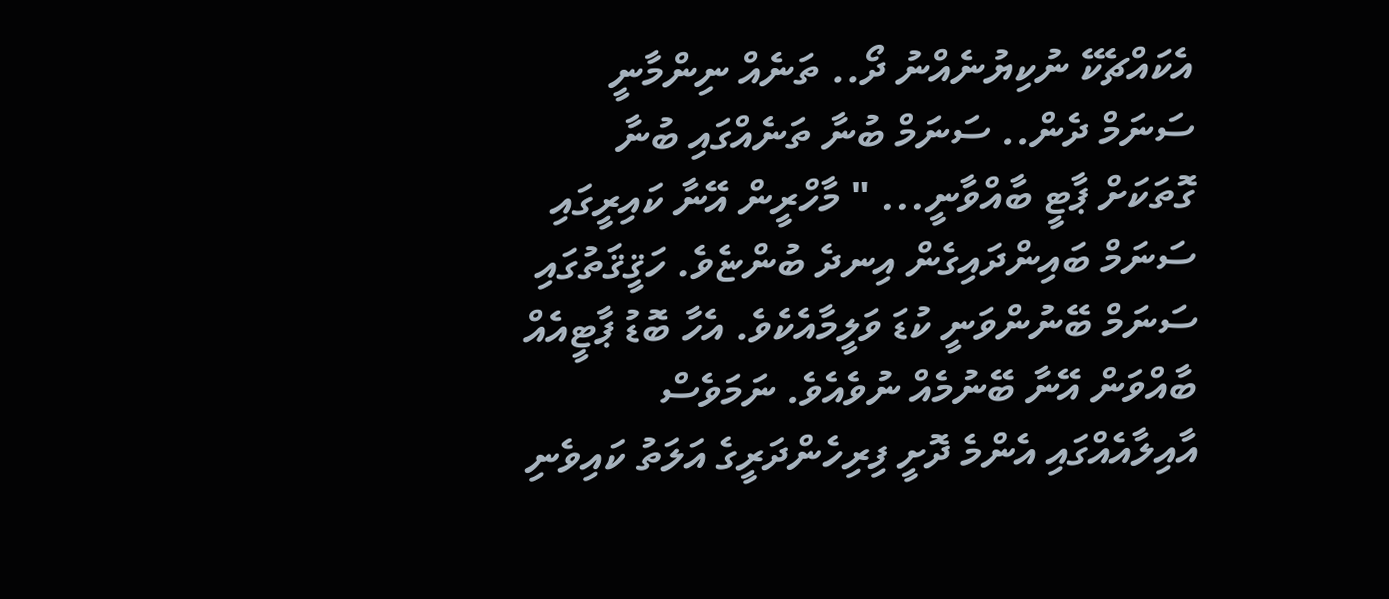އެކައްޗެކޭ ނުކިޔުނެއްނު ދޯ.. ތަނެއް ނިންމާނީ ސަނަމް ދެން.. ސަނަމް ބުނާ ތަނެއްގައި ބުނާ ގޮތަކަށް ޕާޓީ ބާއްވާނީ... " މާހްރީން އޭނާ ކައިރީގައި ސަނަމް ބައިންދައިގެން އިނދެ ބުންޏެވެ. ހަޤީޤަތުގައި ސަނަމް ބޭނުންވަނީ ކުޑަ ވަލީމާއެކެވެ. އެހާ ބޮޑު ޕާޓީއެއް ބާއްވަން އޭނާ ބޭނުމެއް ނުވެއެވެ. ނަމަވެސް އާއިލާއެއްގައި އެންމެ ދޮށީ ފިރިހެންދަރީގެ އަލަތު ކައިވެނި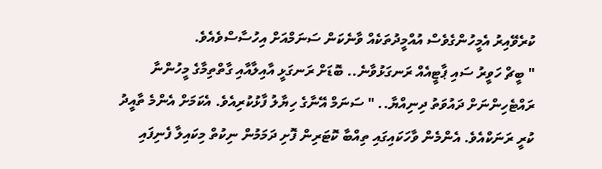ކުރެވޭއިރު އެމީހުންގެވެސް އުއްމީދުތަކެއް ވާނެކަން ސަނަމްއަށް އިހުސާސްވެއެވެ.
" ބީޗް ހަވީރު ސައި ޕާޓީއެއް ރަނގަޅުވާނެ.. ބޮޑަށް ރަނގަޅީ އާއިލާއާއި ގާތްތިމާގެ މީހުންނާ ރައްޓެހިންނަށް ދައުވަތު ދިނިއްޔާ.. " ސަނަމް އޭނާގެ ހިޔާލު ފާޅުކުރިއެވެ. އެކަމަށް އެންމެ ތާއީދު ކުރީ ރަނަކްއެވެ. އެންމެން ވާހަކައިގައި ތިއްބާ ކޮޓަރިން ފޮށި ދަމަމުން ނިކުތް މިކައިލާ ފެނިފައި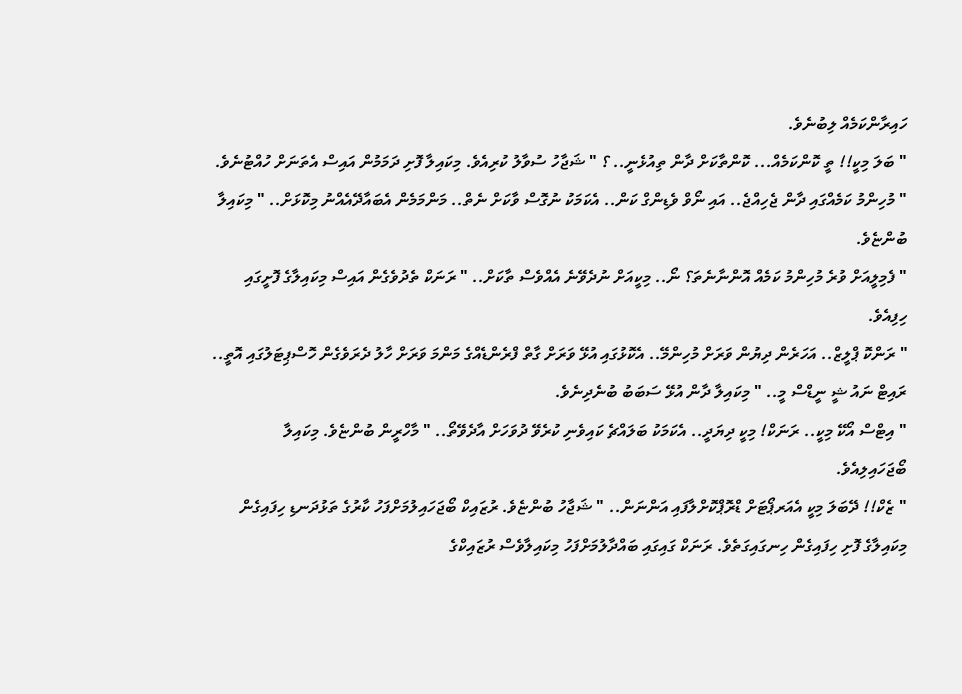ހައިރާންކަމެއް ލިބުނެވެ.
" ބަލަ މިކީ!! ތީ ކޮންކަމެއް... ކޮންތާކަށް ދާން ތިއުޅެނީ.. ؟ " ޝަޖާހު ސުވާލު ކުރިއެވެ. މިކައިލާ ފޮށި ދަމަމުން އައިސް އެތަނަށް ހުއްޓުނެވެ.
" މުހިންމު ކަމެއްގައި ދާން ޖެހިއްޖެ.. އައި ނޯވް ވެޑިންގް ކަން.. އެކަމަކު ނުގޮސް ވާކަށް ނެތް.. މަންމަމެން އެބައާދޭއެއްނު މިކޮޅަށް.. " މިކައިލާ ބުންޏެވެ.
" ފެމިލީއަށް ވުރެ މުހިންމު ކަމެއް އޮންނާނެތަ؟ ނޯ.. މިކީއަށް ނުދެވޭނެ އެއްވެސް ތާކަށް.. " ރަނަކް ތެދުވެގެން އައިސް މިކައިލާގެ ފޮށީގައި ހިފިއެވެ.
" ރަންކޮ ޕްލީޒް.. އަހަރެން ދިޔުން ވަރަށް މުހިންމޭ.. އެކޮޅުގައި އުޅޭ ވަރަށް ގާތް ފްރެންޑެއްގެ މަންމަ ވަރަށް ހާލު ދެރަވެގެން ހޮސްޕިޓަލުގައި އޮތީ.. ރައިޓް ނައު ޝީ ނީޑްސް މީ.. " މިކައިލާ ދާން އުޅޭ ސަބަބު ބުނެދިނެވެ.
" އިޓްސް އޯކޭ މިކީ.. ރަނަކް! މިކީ ދިޔަދީ.. އެކަމަކު ބަލައްޗެ ކައިވެނި ކުރެވޭ ދުވަހަށް އާދެވޭތޯ.. " މާހްރީން ބުންޏެވެ. މިކައިލާ ބޯޖަހައިލިއެވެ.
" ޒެކް!! ދޭބަލަ މިކީ އެއަރޕޯޓަށް ޑްރޮޕްކޮށްލާފައި އަންނަން.. " ޝަޖާހު ބުންޏެވެ. ރުޒައިކް ބޯޖަހައިލުމަށްފަހު ކާރުގެ ތަޅުދަނޑި ހިފައިގެން މިކައިލާގެ ފޮށި ހިފައިގެން ހިނގައިގަތެވެ. ރަނަކް ގައިގައި ބައްދާލުމަށްފަހު މިކައިލާވެސް ރުޒައިކްގެ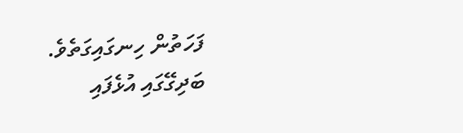ފަހަތުން ހިނގައިގަތެވެ.
ބަދިގޭގައި އުޅެފައި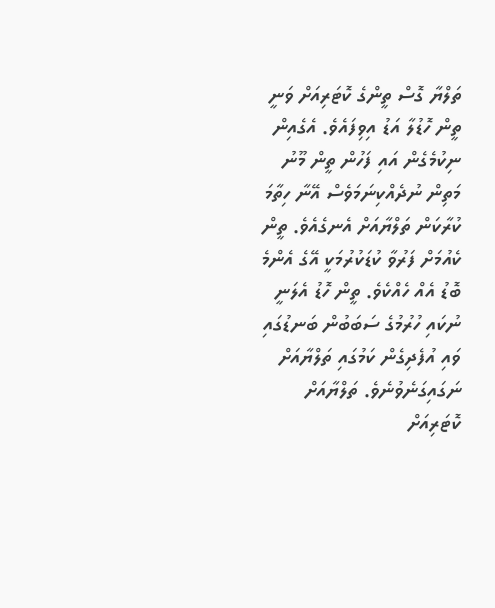ތަލްޔާ ގޮސް ތީންގެ ކޮޓަރިއަށް ވަނީ ތީން ހޮޑުލާ އަޑު އިވިފައެވެ. އެގެއިން ނިކުމެގެން އައި ފަހުން ތީން މޫނު މަތިން ނުދެއްކިނަމަވެސް އޭނާ ހިތާމަ ކުރާކަން ތަލްޔާއަށް އެނގެއެވެ. ތީން ކެއުމަށް ފަރުވާ ކުޑަކުރުމަކީ އޭގެ އެންމެ ބޮޑު އެއް ހެއްކެވެ. ތީން ހޮޑު އެލަނީ ނުކައި ހުރުމުގެ ސަބަބުން ބަނޑުގައި ވައި އުފެދިގެން ކަމުގައި ތަލްޔާއަށް ނަގައިގަނެވުނެވެ. ތަލްޔާއަށް ކޮޓަރިއަށް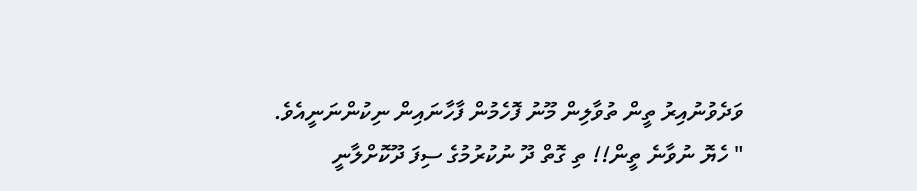ވަދެވުނުއިރު ތީން ތުވާލިން މޫނު ފޮހެމުން ފާހާނައިން ނިކުންނަނީއެވެ.
" ހެޔޮ ނުވާނެ ތީން!! ތި ގޮތް ދޫ ނުކުރުމުގެ ސިފަ ދޫކޮށްލާނީ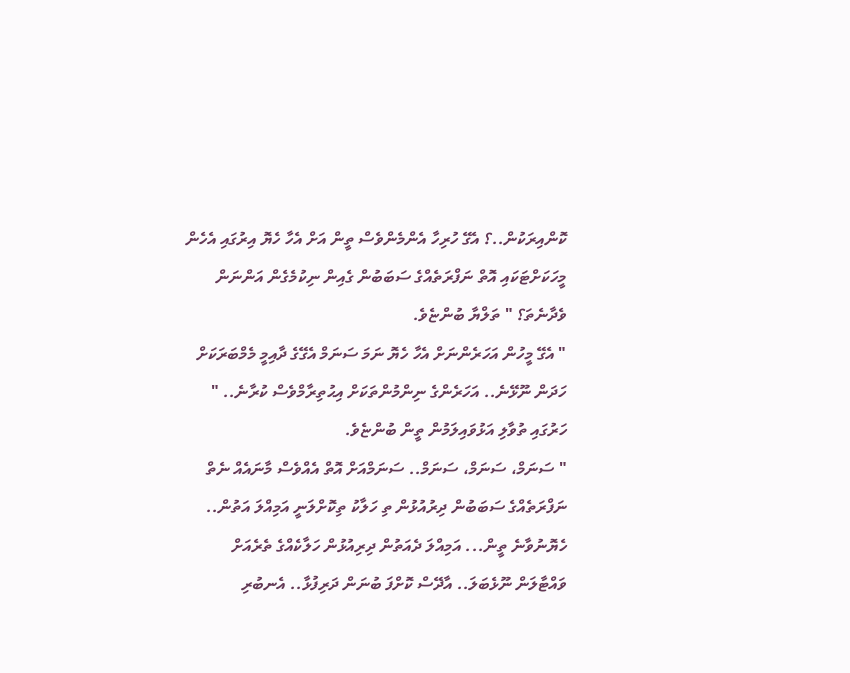ކޮންއިރަކުން..؟ އެގޭ ހުރިހާ އެންމެންވެސް ތީން އަށް އެހާ ހެޔޮ އިރުގައި އެހެން މީހަކަށްޓަކައި އޮތް ނަފްރަތެއްގެ ސަބަބުން ގެއިން ނިކުމެގެން އަންނަން ވެދާނެތަ؟ " ތަލްޔާ ބުންޏެވެ.
" އެގޭ މީހުން އަހަރެންނަށް އެހާ ހެޔޮ ނަމަ ސަނަމް އެގޭގެ ދާއިމީ މެމްބަރަކަށް ހަދަން ނޫޅޭނެ.. އަހަރެންގެ ނިންމުންތަކަށް އިޙުތިރާމްވެސް ކުރާނެ.. " ހަރުގައި ތުވާލި އަޅުވައިލަމުން ތީން ބުންޏެވެ.
" ސަނަމް، ސަނަމް، ސަނަމް.. ސަނަމްއަށް އޮތް އެއްވެސް މާނައެއް ނެތް ނަފްރަތެއްގެ ސަބަބުން ދިރުއުޅުން ތި ހަލާކު ތިކޮށްލަނީ އަމިއްލަ އަތުން.. ހެޔޮނުވާނެ ތީން... އަމިއްލަ ދެއަތުން ދިރިއުޅުން ހަލާކެއްގެ ތެރެއަށް ވައްޓާލަން ނޫޅެބަލަ.. އާދޭސް ކޮށްފަ ބުނަން ދަރިފުޅާ.. އެނބުރި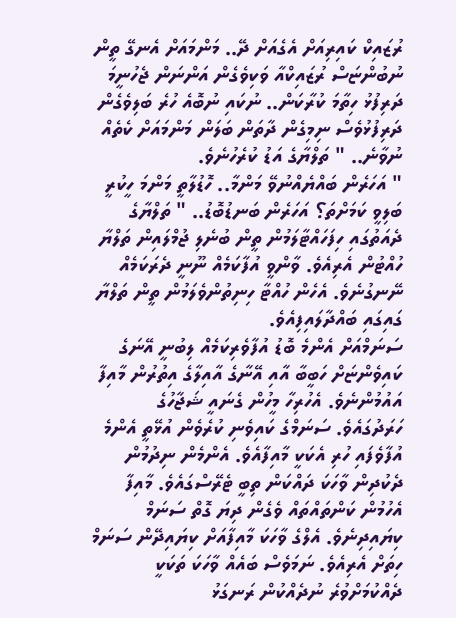ރުޒައިކް ކައިރިއަށް އެގެއަށް ދޭ.. މަންމައަށް އެނގޭ ތީން ނުބުންޏަސް ރުޒައިކްއާ ވަކިވެގެން އަންނަން ޖެހުނީމަ ދަރިފުޅު ހިތާމަ ކުރާކަން.. ނުކައި ނުބޮއެ ހުރެ ބަލިވެގެން ދަރިފުޅުވެސް ނިމިގެން ދާތަން ބަލަން މަންމައަށް ކެތެއް ނުވާނެ.. " ތަލްޔާގެ އަޑު ކުރެހުނެވެ.
" އަހަރެން ބައްޔެއްނުވޭ މަންމާ.. ހޮޑުލާތީ މަންމަ ހީކުރީ ބަލިވީ ކަމަށްތަ؟ އަހަރެން ބަނޑުބޮޑު.. " ތަލްޔާގެ ދެއަތުގައި ހިފަހައްޓާލަމުން ތީން ބުނެލި ޖުމްލައިން ތަލްޔާ ހުއްޓުން އެރިއެވެ. ވާންވީ އުފާކަމެއް ނޫނީ ދެރަކަމެއް ނޭނގުނެވެ. އެހެން ހުއްޓާ ހިނިތުންވެލަމުން ތީން ތަލްޔާ ގައިގައި ބައްދާލައިފިއެވެ.
ސަނަމްއަށް އެންމެ ބޮޑު އުފާވެރިކަމެއް ލިބުނީ އޭނަގެ ކައިވެންޏަށް ހަބީބާ އާއި އޭނާގެ އާއިލާގެ އިތުރުން މާއިފާ އައުމުންނެވެ. އެހުރިހާ މީހުން ގެނައީ ޝަޖާހުގެ ހަރަދުގައެވެ. ސަނަމްގެ ކައިވެނި ކުރެވެން އުޅޭތީ އެންމެ އުފާވެފައި ހުރި އެކަކީ މާއިފާއެވެ. އެންމެން ނިދުމުން ދެކުދިން ވާހަކަ ދައްކަން ތިބީ ޓެރޭސްގައެވެ. މާއިފާ އެހުމުން ކަންތައްތައް ވެގެން ދިޔަ ގޮތް ސަނަމް ކިޔައިދިނެވެ. އެލްގެ ވާހަކަ މާއިފާއަށް ކިޔައިދޭން ސަނަމް ހިތަށް އެރިއެވެ. ނަމަވެސް ބައެއް ވާހަކަ ތަކަކީ ދެއްކުމަށްވުރެ ނުދެއްކުން ރަނގަޅު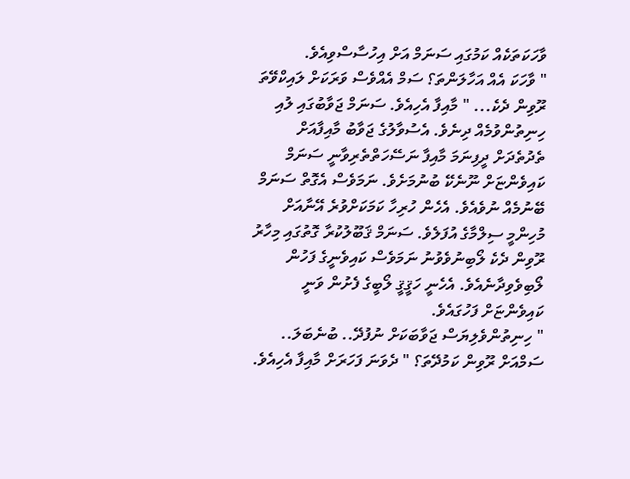ވާހަކަތަކެއް ކަމުގައި ސަނަމް އަށް އިހުސާސްވިއެވެ.
" ވާހަކަ އެއް އަހާލަންތަ؟ ސަމް އެއްވެސް ވަރަކަށް ލައިކްވޭތަ ރޫވިން ދެކެ... " މާއިފާ އެހިއެވެ. ސަނަމް ޖަވާބުގައި ލުއި ހިނިތުންވުމެއް ދިނެވެ. އެސުވާލުގެ ޖަވާބު މާއިފާއަށް ތެދުތެދަށް ދީފިނަމަ މާއިފާ ނަސޭހަތްތެރިވާނީ ސަނަމް ކައިވެންޏަށް ނޫނެކޭ ބުނުމަށެވެ. ނަމަވެސް އެގޮތް ސަނަމް ބޭނުމެއް ނުވެއެވެ. އެހެން ހުރިހާ ކަމަކަށްވުރެ އޭނާއަށް މުހިންމީ ސިލްމާގެ އުފަލެވެ. ސަނަމް ޤަބޫލުކުރާ ގޮތުގައި މިހާރު ރޫވިން ދެކެ ލޯބިނުވެވުނު ނަމަވެސް ކައިވެނީގެ ފަހުން ލޯބިވެވިދާނެއެވެ. އެހެނީ ހަޤީޤީ ލޯބީގެ ފެށުން ވަނީ ކައިވެންޏަށް ފަހުގައެވެ.
" ހިނިތުންވެލިޔަސް ޖަވާބަކަށް ނުފުދޭ.. ބުނެބަލަ.. ސަމްއަށް ރޫވިން ކަމުދޭތަ؟ " ދެވަނަ ފަހަރަށް މާއިފާ އެހިއެވެ.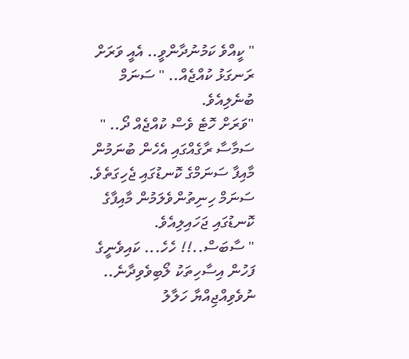" ކީއްވެ ކަމުނުދާންވީ.. އެއީ ވަރަށް ރަނގަޅު ކުއްޖެއް.. " ސަނަމް ބުނެލިއެވެ.
"ވަރަށް ހޮޓެ ވެސް ކުއްޖެއް ދޯ.. " ސަމާސާ ރާގެއްގައި އެހެން ބުނަމުން މާއިފާ ސަނަމްގެ ކޮނޑުގައި ޖެހިގަތެވެ. ސަނަމް ހިނިތުންވެލަމުން މާއިފާގެ ކޮނޑުގައި ޖަހައިލިއެވެ.
" ސާބަސް..!! ހެހެ... ކައިވެނީގެ ފަހުން އިސާހިތަކު ލޯބިވެވިދާނެ.. ނުވެވިއްޖިއްޔާ ހަލާލު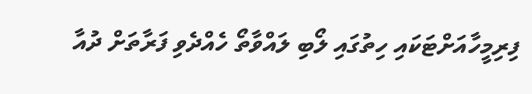ފިރިމީހާއަށްޓަކައި ހިތުގައި ލޯބި ލައްވާތޯ ހެއްދެވި ފަރާތަށް ދުއާ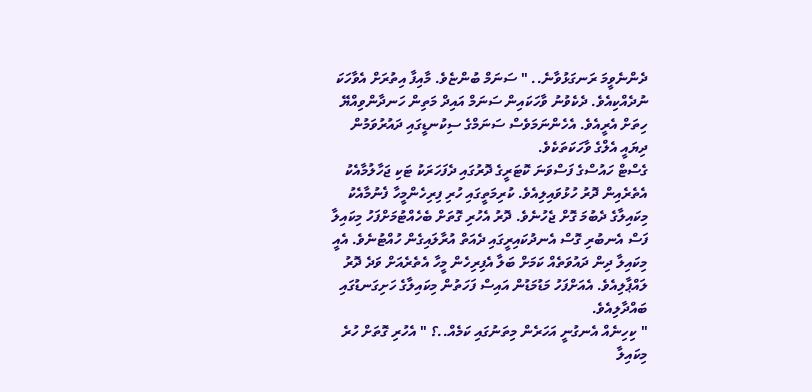ދެންނެވީމަ ރަނގަޅުވާނެ.. " ސަނަމް ބުންޏެވެ. މާއިފާ އިތުރަށް އެވާހަކަ ނުދެއްކިއެވެ. ދެކެވުނު ވާހަކައިން ސަނަމް އައިދް މަތިން ހަނދާންވިއްޔޭ ހިތަށް އެރީއެވެ. އެހެންނަމަވެސް ސަނަމްގެ ސިކުނޑީގައި ދައުރުވަމުން ދިޔައީ އެލްގެ ވާހަކަތަކެވެ.
ގެސްޓް ހައުސްގެ ފަސްވަނަ ކޮޓަރީގެ ދޮރުގައި ދެފަހަރަކު ޓަކި ޖަހާލުމާއެކު އެތެރެއިން ދޮރު ހުޅުވައިލިއެވެ. ކުރިމަތީގައި ހުރި ފިރިހެންމީހާ ފެނުމާއެކު މިކައިލާގެ ދެބުމަ ގޮށް ޖެހުނެވެ. ދޮރު އެހުރި ގޮތަށް ބެހެއްޓުމަށްފަހު މިކައިލާ ފަސް އެނބުރި ގޮސް އެނދުކައިރީގައި ދެއަތް އުރާލައިގެން ހުއްޓުނެވެ. އެއީ މިކައިލާ ދިން ދައުވަތެއް ކަމަށް ބަލާ އެފިރިހެން މީހާ އެތެރެއަށް ވަދެ ދޮރު ލައްޕާލިއެވެ. އެއަށްފަހު މަޑުމަޑުން އައިސް ފަހަތުން މިކައިލާގެ ހަށިގަނޑުގައި ބައްދާލިއެވެ.
" ކިހިނެއް އެނގުނީ އަހަރެން މިތަނުގައި ކަމެއް..؟ " އެހުރި ގޮތަށް ހުރެ މިކައިލާ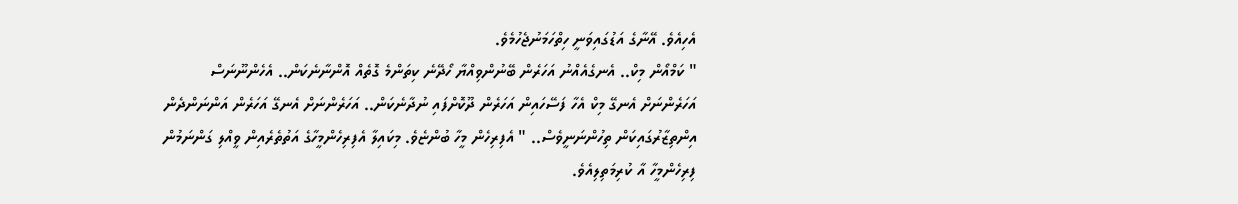އެހިއެވެ. އޭނާގެ އަޑުގައިވަނީ ހިތްހަމަނުޖެހުމެވެ.
" ކަމްއޯން މިކް.. އެނގެއެއްނު އަހަރެން ބޭނުންވިއްޔާ ހޯދޭނެ ކިތަންމެ ގޮތެއް އޮންނާނެކަން.. އެހެންނޫނަސް އަހަރެންނަށް އެނގޭ މިކް އެހާ ފަސޭހައިން އަހަރެން ދޫކޮށްފައި ނުދާނެކަން.. އަހަރެންނަށް އެނގޭ އަހަރެން އަންނަންދެން އިންތިޒާރުގައިކަން ތިހުންނަނީވެސް.. " އެފިރިހެން މީހާ ބުންޏެވެ. މިކައިލާ އެފިރިހެންމީހާގެ އަތުތެރެއިން ވީއްލި ގަންނަމުން ފިރިހެންމީހާ އާ ކުރިމަތިލިއެވެ.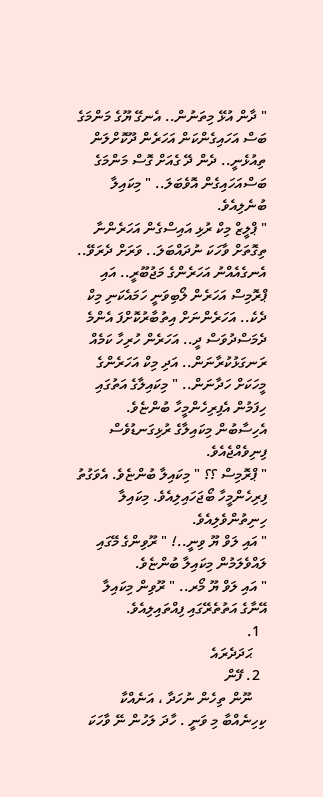" ދާން އުޅޭ މިތަނުން.. އެނގޭ ޔޫގެ މަންމަގެ ބަސް އަހައިގެންކަން އަހަރެން ދޫކޮށްލަން ތިއުޅެނީ.. ދެން ދޭ ގެއަށް ގޮސް މަންމަގެ ބަސްއަހައިގެން އޮވެބަލަ.. " މިކައިލާ ބުނެލިއެވެ.
" ޕްލީޒް މިކް ރުޅި އައިސްގެން އަހަރެންނާ ތިގޮތަށް ވާހަކަ ނުދައްބަލަ.. ވަރަށް ދެރަވޭ.. އެނގެއެއްނު އަހަރެންގެ މަޖުބޫރީ.. އައި ޕްރޮމިސް އަހަރެން ލޯބިވަނީ ހަމައެކަނި މިކް ދެކެ.. އަހަރެންނަށް އިތުބާރުކޮށްފަ އެންމެ ދެމަސްދުވަސް ދީ.. އަހަރެން ހުރިހާ ކަމެއް ރަނގަޅުކުރާނަން.. އަދި މިކް އަހަރެންގެ މީހަކަށް ހަދާނަން.. " މިކައިލާގެ އަތުގައި ހިފަމުން އެފިރިހެންމީހާ ބުންޏެވެ. އެހިސާބުން މިކައިލާގެ ރުޅިގަނޑުވެސް ފިނިވެއްޖެއެވެ.
" ޕްރޮމިސް ؟؟ " މިކައިލާ ބުންޏެވެ. އެވަގުތު ފިރިހެންމީހާ ބޯޖަހައިލިއެވެ. މިކައިލާ ހިނިތުންވެލިއެވެ.
" އައި ލަވް ޔޫ ވިނީ..! " ރޫވިންގެ މޭގައި ލައްވެލަމުން މިކައިލާ ބުންޏެވެ.
" އައި ލަވް ޔޫ މޯރ.. " ރޫވިން މިކައިލާ އޭނާގެ އަތުތެރޭގައި ފިއްތައިލިއެވެ.
  1.
    ޙަދަދެރައެ
  2. ފޭން
    ނޫން ތިހެން ނުހަދާ ، އަނެއްކާ ކިހިނެއްބާ މި ވަނީ . ހާދަ ލަހުން ނޭ ވާހަކަ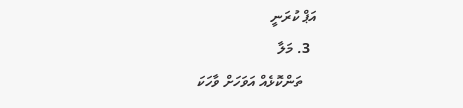އަޕް ކުރަނީ
  3. މަލާ
    ތަންކޮޅެއް އަވަހަށް ވާހަކަ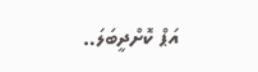އަޕް ކޮށްދީބަލަ..